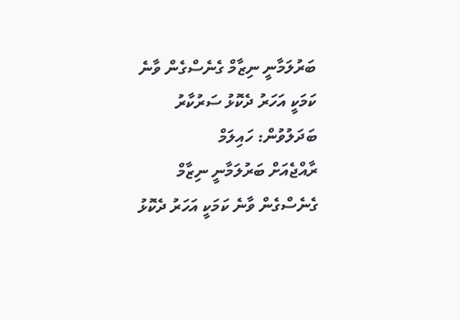ބަރުލަމާނީ ނިޒާމް ގެނެސްގެން ވާނެ ކަމަކީ އަހަރު ދެކޮޅު ސަރުކާރު ބަދަލުވުން: ހައިލަމް
ރާއްޖެއަށް ބަރުލަމާނީ ނިޒާމް ގެނެސްގެން ވާނެ ކަމަކީ އަހަރު ދެކޮޅު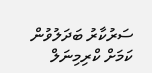ސަރުކާރު ބަދަލުވުން ކަމަށް ކްރިމިނަލް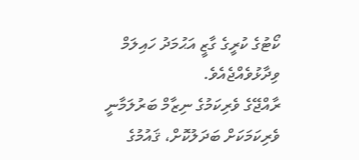ކޯޓުގެ ކުރީގެ ގާޒީ އަޙުމަދު ހައިލަމް ވިދާޅުވެއްޖެއެވެ.
ރާއްޖޭގެ ވެރިކަމުގެ ނިޒާމް ބަރުލަމާނީ ވެރިކަމަކަށް ބަދަލުކޮށް، ޤައުމުގެ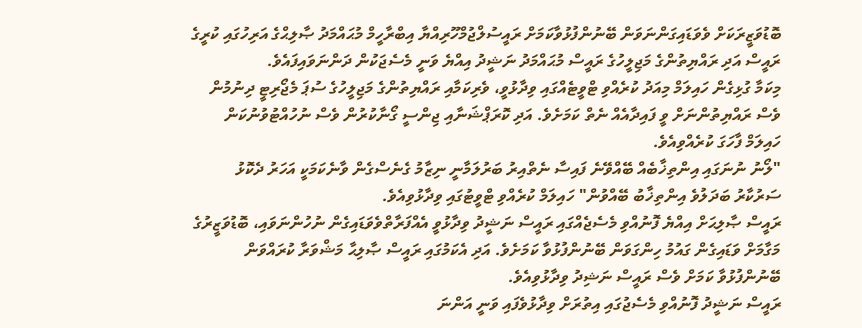ބޮޑުވަޒީރަކަށް ވެވަޑައިގަންނަވަން ބޭނުންފުޅުވާކަމަށް ރައީސުލްޖުމްހޫރިއްޔާ އިބްރާހީމް މުޙައްމަދު ޞާލިޙްގެ އަރިހުގައި ކުރީގެ ރައީސް އަދި ރައްޔިތުންގެ މަޖިލީހުގެ ރައީސް މުޙައްމަދު ނަޝީދު އިއްޔެ ވަނީ މެސެޖަކުން ދަންނަވައިފައެވެ.
މިކަމާ ގުޅިގެން ހައިލަމް މިއަދު ކުރެއްވި ޓްވީޓެއްގައި ވިދާޅުވީ، ވެރިކަމާއި ރައްޔިތުންގެ މަޖިލީހުގެ ސުޕަ މެޖޯރިޓީ ދިނުމުން ވެސް ރައްޔިތުންނަށް ވީ ފައިދާއެއް ނެތް ކަމަށެވެ. އަދި ކޮރަޕްޝަނާއި ޖިންސީ ގޯނާކުރުން ވެސް ނުހުއްޓުވުނުކަން ހައިލަމް ފާހަގަ ކުރެއްވިއެވެ.
"ލޯނު ނުނަގައި އިންތިޚާބެއް ބޭއްވޭނެ ފައިސާ ނެތްއިރު ބަރުލަމާނީ ނިޒާމު ގެނެސްގެން ވާނެކަމަކީ އަހަރު ދެކޮޅު ސަރުކާރު ބަދަލުވެ އިންތިޚާބު ބޭއްވުން" ހައިލަމް ކުރެއްވި ޓްވީޓުގައި ވިދާޅުވިއެވެ.
ރައީސް ޞާލިޙަށް އިއްޔެ ފޮނުއްވި މެސެޖެއްގައި ރައީސް ނަޝީދު ވިދާޅުވީ އެއްފަރާތްވެވަޑައިގެން ނުހުންނަވައި، ބޮޑުވަޒީރުގެ މަގާމަށް ވަޑައިގެން ގައުމު ހިންގަވަން ބޭނުންފުޅުވާ ކަމަށެވެ. އަދި އެކަމުގައި ރައީސް ޞާލިޙާ މަޝްވަރާ ކުރައްވަން ބޭނުންފުޅުވާ ކަމަށް ވެސް ރައީސް ނަޝިދު ވިދާޅުވިއެވެ.
ރައީސް ނަޝީދު ފޮނުއްވި މެސެޖުގައި އިތުރަށް ވިދާޅުވެފައި ވަނީ އަންނަ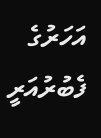އަހަރުގެ ފެބުރުއަރީ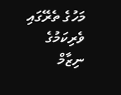މަހުގެ ތެރޭގައި ވެރިކަމުގެ ނިޒާމް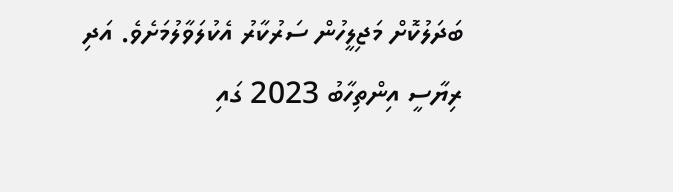ބަދަލުކޮށް މަޖިލީހުން ސަރުކާރު އެކުލަވާލުމަށެވެ. އަދި ރިޔާސީ އިންތިހާބު 2023 ގައި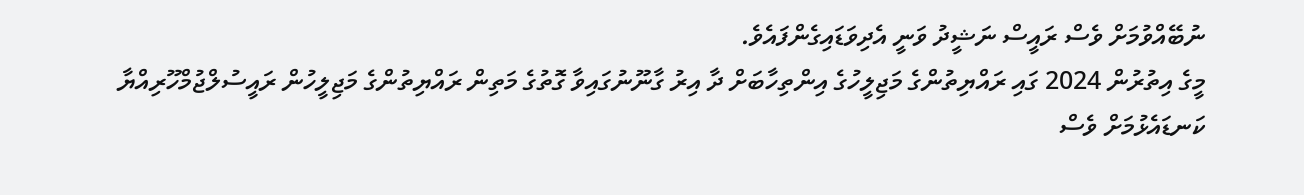ނުބޭއްވުމަށް ވެސް ރައީސް ނަޝީދު ވަނީ އެދިވަޑައިގެންފައެވެ.
މީގެ އިތުރުން 2024 ގައި ރައްޔިތުންގެ މަޖިލީހުގެ އިންތިހާބަށް ދާ އިރު ގާނޫނުގައިވާ ގޮތުގެ މަތިން ރައްޔިތުންގެ މަޖިލީހުން ރައީސުލްޖުމްހޫރިއްޔާ ކަނޑައެޅުމަށް ވެސް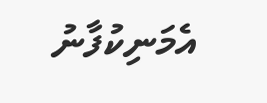އެމަނިކުފާނު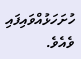ހުށަހަޅުއްވައިފައި ވެއެވެ.